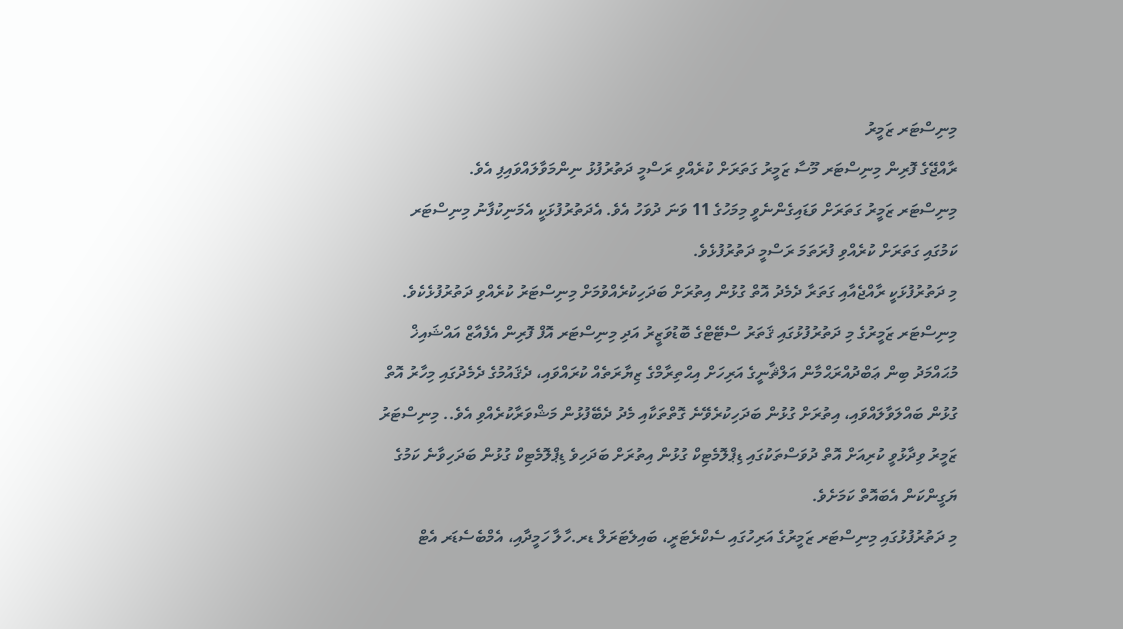މިނިސްޓަރ ޒަމީރު
ރާއްޖޭގެ ފޮރިން މިނިސްޓަރ މޫސާ ޒަމީރު ގަތަރަށް ކުރެއްވި ރަސްމީ ދަތުރުފުޅު ނިންމަވާލައްވައިފި އެވެ.
މިނިސްޓަރ ޒަމީރު ގަތަރަށް ވަޑައިގެންނެވީ މިމަހުގެ 11 ވަނަ ދުވަހު އެވެ. އެދަތުރުފުޅަކީ އެމަނިކުފާނު މިނިސްޓަރ ކަމުގައި ގަތަރަށް ކުރެއްވި ފުރަތަމަ ރަސްމީ ދަތުރުފުޅެވެ.
މި ދަތުރުފުޅަކީ ރާއްޖެއާއި ގަތަރާ ދެމެދު އޮތް ގުޅުން އިތުރަށް ބަދަހިކުރެއްވުމަށް މިނިސްޓަރު ކުރެއްވި ދަތުރުފުޅެކެވެ.
މިނިސްޓަރ ޒަމީރުގެ މި ދަތުރުފުޅުގައި ޤަތަރު ސްޓޭޓްގެ ބޮޑުވަޒީރު އަދި މިނިސްޓަރ އޮފް ފޮރިން އެފެއާޒް އައްޝައިޚް މުޙައްމަދު ބިން ޢަބްދުއްރަޙްމާން އަލްޘާނީގެ އަރިހަށް އިޙްތިރާމްގެ ޒިޔާރަތެއް ކުރައްވައި، ދެޤައުމުގެ ދެމެދުގައި މިހާރު އޮތް ގުޅުން ބައްލަވާލައްވައި، އިތުރަށް ގުޅުން ބަދަހިކުރެވޭނެ ގޮތްތަކާއި މެދު ދެބޭފުޅުން މަޝްވަރާކުރެއްވި އެވެ.. މިނިސްޓަރު ޒަމީރު ވިދާޅުވީ ކުރިއަށް އޮތް ދުވަސްތަކުގައި ޑިޕްލޮމެޓިކް ގުޅުން އިތުރަށް ބަދަހިވެ ޑިޕްލޮމެޓިކް ގުޅުން ބަދަހިވާނެ ކަމުގެ ޔަގީންކަން އެބައޮތް ކަމަށެވެ.
މި ދަތުރުފުޅުގައި މިނިސްޓަރ ޒަމީރުގެ އަރިހުގައި ސެކްރެޓަރީ، ބައިލެޓަރަލް ޑރ.ހާލާ ހަމީދާއި، އެމްބެސެޑަރ އެޓް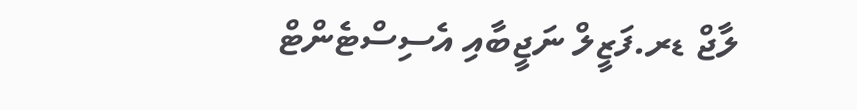ލާޖް ޑރ.ފަޒީލް ނަޖީބާއި އެސިސްޓެންޓް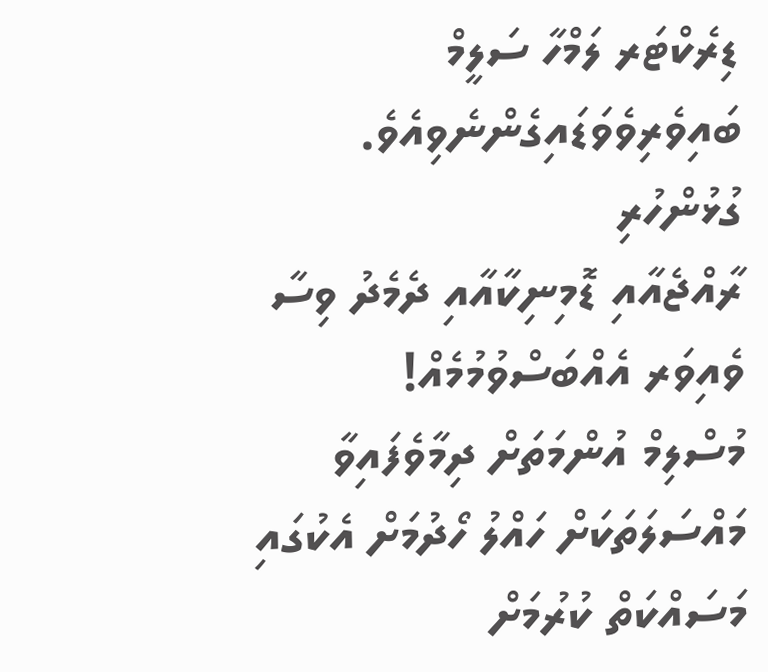ޑިރެކްޓަރ ލަމްހާ ސަލީމް ބައިވެރިވެވަޑައިގެންނެވިއެވެ.
ގުޅުންހުރި
ރާއްޖެއާއި ޑޮމިނިކާއާއި ދެމެދު ވިސާ ވެއިވަރ އެއްބަސްވުމުމެއް!
މުސްލިމް އުންމަތަށް ދިމާވެފައިވާ މައްސަލަތަކަށް ހައްލު ހޯދުމަށް އެކުގައި މަސައްކަތް ކުރުމަށް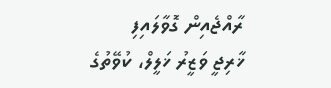ރާއްޖެއިން ގޮވާލައިފި
ޚާރިޖީ ވަޒީރު ޚަލީލް، ކުވޭތުގެ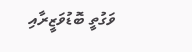ވަގުތީ ބޮޑުވަޒީރާއި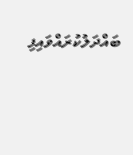ބައްދަލުކުރައްވައިފި